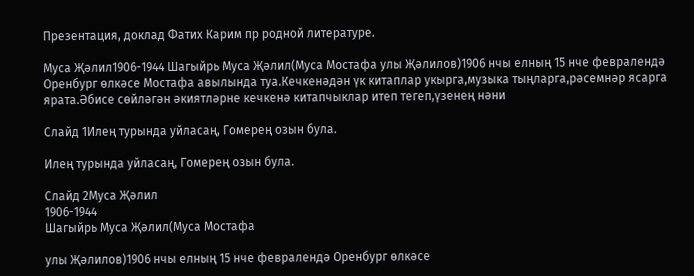Презентация, доклад Фатих Карим пр родной литературе.

Муса Җәлил1906-1944 Шагыйрь Муса Җәлил(Муса Мостафа улы Җәлилов)1906 нчы елның 15 нче февралендә Оренбург өлкәсе Мостафа авылында туа.Кечкенәдән үк китаплар укырга,музыка тыңларга,рәсемнәр ясарга ярата.Әбисе сөйләгән әкиятләрне кечкенә китапчыклар итеп тегеп,үзенең нәни

Слайд 1Илең турында уйласаң, Гомерең озын була.

Илең турында уйласаң, Гомерең озын була.

Слайд 2Муса Җәлил
1906-1944
Шагыйрь Муса Җәлил(Муса Мостафа

улы Җәлилов)1906 нчы елның 15 нче февралендә Оренбург өлкәсе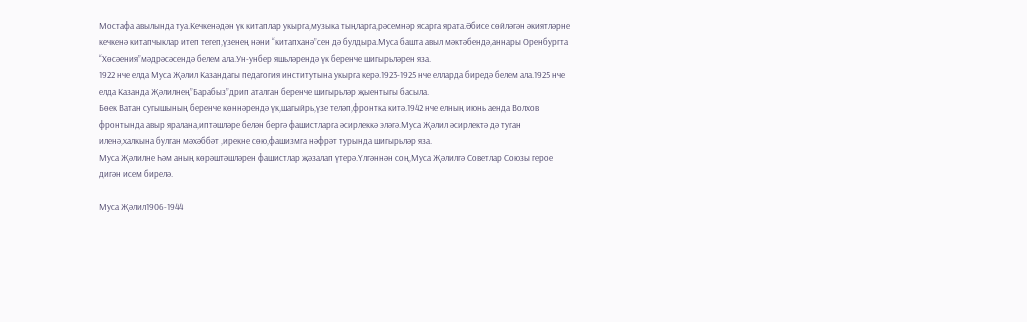Мостафа авылында туа.Кечкенәдән үк китаплар укырга,музыка тыңларга,рәсемнәр ясарга ярата.Әбисе сөйләгән әкиятләрне кечкенә китапчыклар итеп тегеп,үзенең нәни “китапханә”сен дә булдыра.Муса башта авыл мәктәбендә,аннары Оренбургта “Хөсәения”мәдрәсәсендә белем ала.Ун-унбер яшьләрендә үк беренче шигырьләрен яза.
1922 нче елда Муса Җәлил Казандагы педагогия институтына укырга керә.1923-1925 нче елларда биредә белем ала.1925 нче елда Казанда Җәлилнең”Барабыз”дрип аталган беренче шигырьләр җыентыгы басыла.
Бөек Ватан сугышының беренче көннәрендә үк,шагыйрь,үзе теләп,фронтка китә.1942 нче елның июнь аенда Волхов фронтында авыр яралана,иптәшләре белән бергә фашистларга әсирлеккә эләгә.Муса Җәлил әсирлектә дә туган иленә,халкына булган мәхәббәт ,ирекне сөю,фашизмга нәфрәт турында шигырьләр яза.
Муса Җәлилне Һәм аның көрәштәшләрен фашистлар җәзалап үтерә.Үлгәннән соң,Муса Җәлилгә Советлар Союзы герое дигән исем бирелә.

Муса Җәлил1906-1944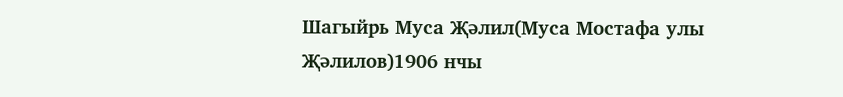Шагыйрь Муса Җәлил(Муса Мостафа улы Җәлилов)1906 нчы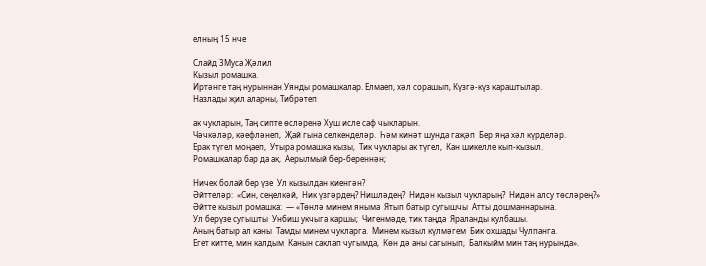елның 15 нче

Слайд 3Муса Җәлил
Кызыл ромашка.
Иртәнге таң нурыннан Уянды ромашкалар. Елмаеп, хәл сорашып, Күзгә-күз караштылар.
Назлады җил аларны, Тибрәтеп

ак чукларын, Таң сипте өсләренә Хуш исле саф чыкларын.
Чәчкәләр, кәефләнеп,  Җай гына селкенделәр.  Һәм кинәт шунда гаҗәп  Бер яңа хәл күрделәр.
Ерак түгел моңаеп,  Утыра ромашка кызы,  Тик чуклары ак түгел,  Кан шикелле кып-кызыл.
Ромашкалар бар да ак,  Аерылмый бер-береннән;

Ничек болай бер үзе  Ул кызылдан киенгән?
Әйттеләр:  «Син, сеңелкәй,  Ник үзгәрдең? Нишләдең?  Нидән кызыл чукларың?  Нидән алсу төсләрең?»
Әйтте кызыл ромашка:  — «Төнлә минем яныма  Ятып батыр сугышчы  Атты дошманнарына.
Ул берүзе сугышты  Унбиш укчыга каршы;  Чигенмәде, тик таңда  Яраланды кулбашы.
Аның батыр ал каны  Тамды минем чукларга.  Минем кызыл күлмәгем  Бик охшады Чулпанга.
Егет китте, мин калдым  Канын саклап чугымда,  Көн дә аны сагынып,  Балкыйм мин таң нурында».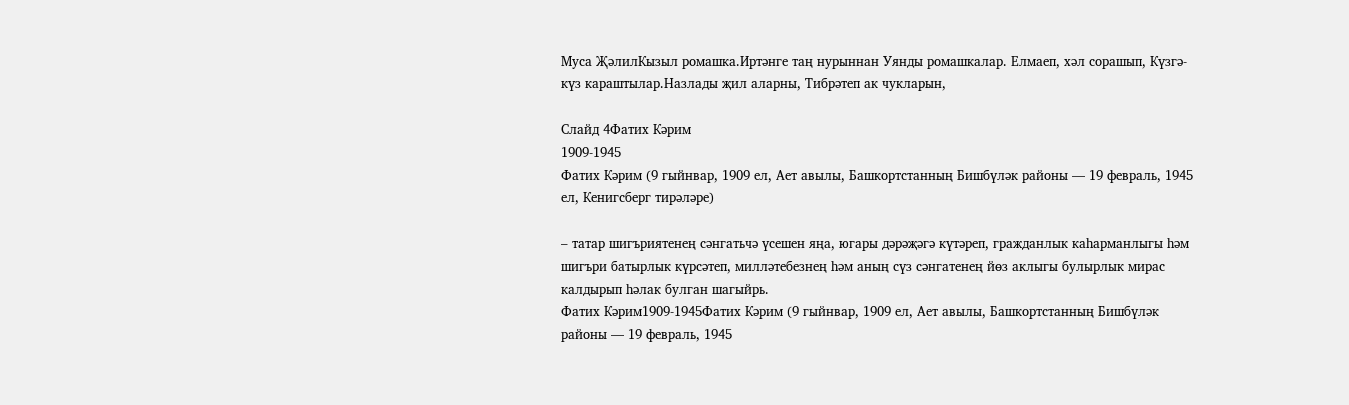Муса ҖәлилКызыл ромашка.Иртәнге таң нурыннан Уянды ромашкалар. Елмаеп, хәл сорашып, Күзгә-күз караштылар.Назлады җил аларны, Тибрәтеп ак чукларын,

Слайд 4Фатих Кәрим
1909-1945
Фатих Кәрим (9 гыйнвар, 1909 ел, Ает авылы, Башкортстанның Бишбүләк районы — 19 февраль, 1945 ел, Кенигсберг тирәләре)

– татар шигъриятенең сәнгатьчә үсешен яңа, югары дәрәҗәгә күтәреп, гражданлык каһарманлыгы һәм шигъри батырлык күрсәтеп, милләтебезнең һәм аның сүз сәнгатенең йөз аклыгы булырлык мирас калдырып һәлак булган шагыйрь.
Фатих Кәрим1909-1945Фатих Кәрим (9 гыйнвар, 1909 ел, Ает авылы, Башкортстанның Бишбүләк районы — 19 февраль, 1945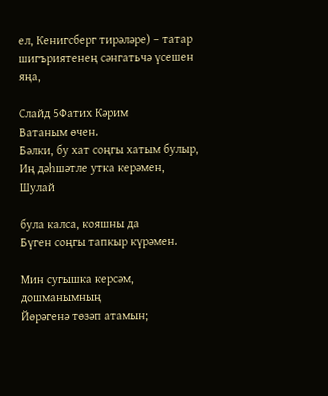ел, Кенигсберг тирәләре) – татар шигъриятенең сәнгатьчә үсешен яңа,

Слайд 5Фатих Кәрим
Ватаным өчен.
Бәлки, бу хат соңгы хатым булыр,
Иң дәһшәтле утка керәмен,
Шулай

була калса, кояшны да
Бүген соңгы тапкыр күрәмен.

Мин сугышка керсәм, дошманымның
Йөрәгенә төзәп атамын;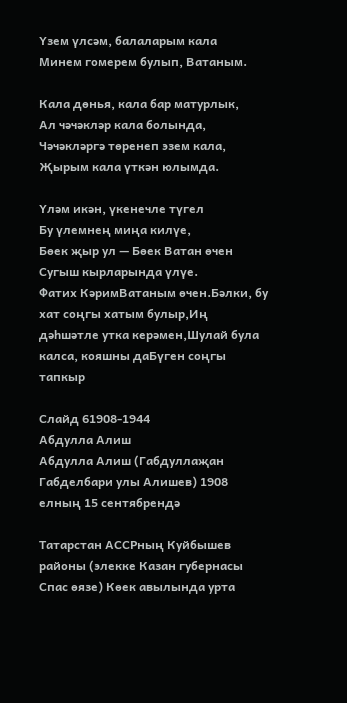Үзем үлсәм, балаларым кала
Минем гомерем булып, Ватаным.

Кала дөнья, кала бар матурлык,
Ал чәчәкләр кала болында,
Чәчәкләргә төренеп эзем кала,
Җырым кала үткән юлымда.

Үләм икән, үкенечле түгел
Бу үлемнең миңа килүе,
Бөек җыр ул — Бөек Ватан өчен
Сугыш кырларында үлүе.
Фатих КәримВатаным өчен.Бәлки, бу хат соңгы хатым булыр,Иң дәһшәтле утка керәмен,Шулай була калса, кояшны даБүген соңгы тапкыр

Слайд 61908-1944
Абдулла Алиш
Абдулла Алиш (Габдуллаҗан Габделбари улы Алишев) 1908 елның 15 сентябрендә

Татарстан АССРның Куйбышев районы (элекке Казан губернасы Спас өязе) Көек авылында урта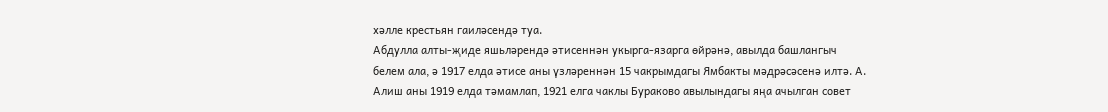хәлле крестьян гаиләсендә туа.
Абдулла алты-җиде яшьләрендә әтисеннән укырга-язарга өйрәнә, авылда башлангыч белем ала, ә 1917 елда әтисе аны үзләреннән 15 чакрымдагы Ямбакты мәдрәсәсенә илтә. А. Алиш аны 1919 елда тәмамлап, 1921 елга чаклы Бураково авылындагы яңа ачылган совет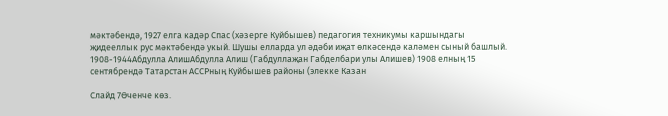мәктәбендә, 1927 елга кадәр Спас (хәзерге Куйбышев) педагогия техникумы каршындагы җидееллык рус мәктәбендә укый. Шушы елларда ул әдәби иҗат өлкәсендә каләмен сыный башлый.
1908-1944Абдулла АлишАбдулла Алиш (Габдуллаҗан Габделбари улы Алишев) 1908 елның 15 сентябрендә Татарстан АССРның Куйбышев районы (элекке Казан

Слайд 7Өченче көз.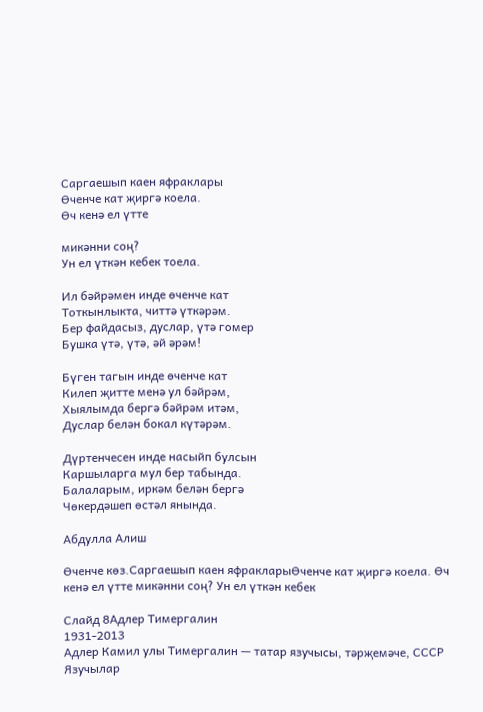Саргаешып каен яфраклары
Өченче кат җиргә коела.
Өч кенә ел үтте

микәнни соң?
Ун ел үткән кебек тоела.

Ил бәйрәмен инде өченче кат
Тоткынлыкта, читтә үткәрәм.
Бер файдасыз, дуслар, үтә гомер
Бушка үтә, үтә, әй әрәм!

Бүген тагын инде өченче кат
Килеп җитте менә ул бәйрәм,
Хыялымда бергә бәйрәм итәм,
Дуслар белән бокал күтәрәм.

Дүртенчесен инде насыйп булсын
Каршыларга мул бер табында.
Балаларым, иркәм белән бергә
Чөкердәшеп өстәл янында.

Абдулла Алиш

Өченче көз.Саргаешып каен яфракларыӨченче кат җиргә коела. Өч кенә ел үтте микәнни соң? Ун ел үткән кебек

Слайд 8Адлер Тимергалин
1931-2013
Адлер Камил улы Тимергалин — татар язучысы, тәрҗемәче, СССР Язучылар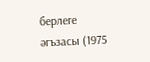берлеге әгъзасы (1975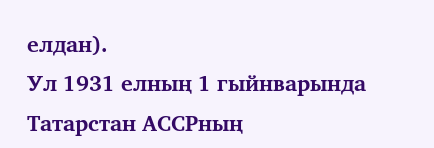елдан).
Ул 1931 елның 1 гыйнварында Татарстан АССРның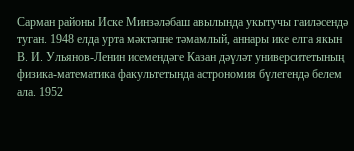Сарман районы Иске Минзәләбаш авылында укытучы гаиләсендә туган. 1948 елда урта мәктәпне тәмамлый, аннары ике елга якын В. И. Ульянов-Ленин исемендәге Казан дәүләт университетының физика-математика факультетында астрономия бүлегендә белем ала. 1952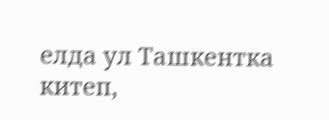елда ул Ташкентка китеп,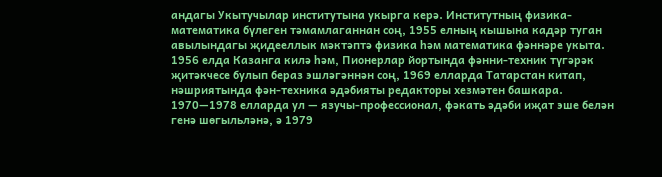андагы Укытучылар институтына укырга керә. Институтның физика-математика бүлеген тәмамлаганнан соң, 1955 елның кышына кадәр туган авылындагы җидееллык мәктәптә физика һәм математика фәннәре укыта. 1956 елда Казанга килә һәм, Пионерлар йортында фәнни-техник түгәрәк җитәкчесе булып бераз эшләгәннән соң, 1969 елларда Татарстан китап, нәшриятында фән-техника әдәбияты редакторы хезмәтен башкара. 1970—1978 елларда ул — язучы-профессионал, фәкать әдәби иҗат эше белән генә шөгыльләнә, ә 1979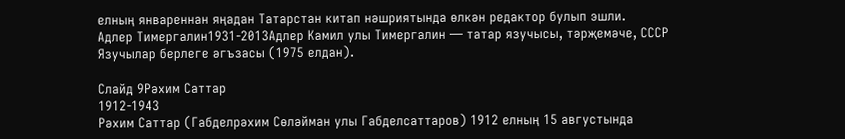елның январеннан яңадан Татарстан китап нәшриятында өлкән редактор булып эшли.
Адлер Тимергалин1931-2013Адлер Камил улы Тимергалин — татар язучысы, тәрҗемәче, СССР Язучылар берлеге әгъзасы (1975 елдан).

Слайд 9Рәхим Саттар
1912-1943
Рәхим Саттар (Габделрәхим Сөләйман улы Габделсаттаров) 1912 елның 15 августында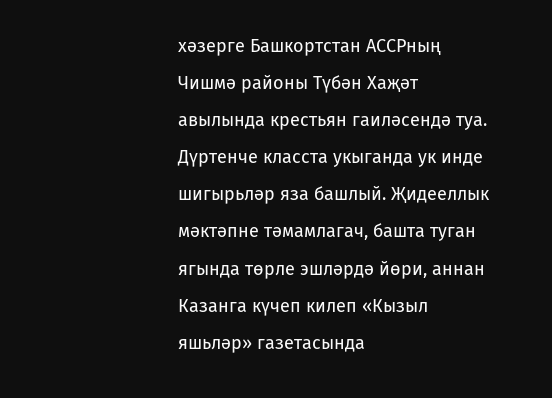хәзерге Башкортстан АССРның Чишмә районы Түбән Хаҗәт авылында крестьян гаиләсендә туа. Дүртенче класста укыганда ук инде шигырьләр яза башлый. Җидееллык мәктәпне тәмамлагач, башта туган ягында төрле эшләрдә йөри, аннан Казанга күчеп килеп «Кызыл яшьләр» газетасында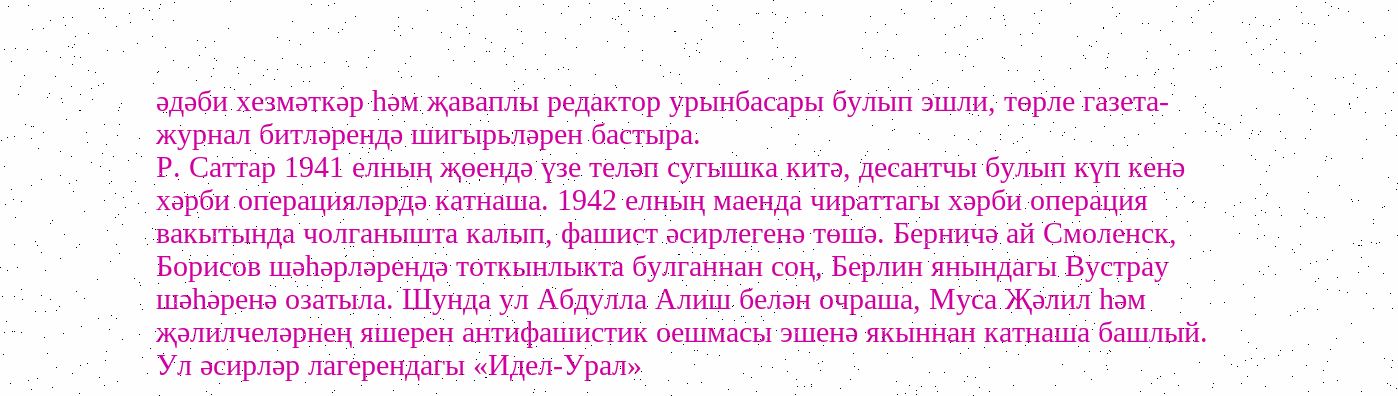әдәби хезмәткәр һәм җаваплы редактор урынбасары булып эшли, төрле газета-журнал битләрендә шигырьләрен бастыра.
Р. Саттар 1941 елның җөендә үзе теләп сугышка китә, десантчы булып күп кенә хәрби операцияләрдә катнаша. 1942 елның маенда чираттагы хәрби операция вакытында чолганышта калып, фашист әсирлегенә төшә. Берничә ай Смоленск, Борисов шәһәрләрендә тоткынлыкта булганнан соң, Берлин янындагы Вустрау шәһәренә озатыла. Шунда ул Абдулла Алиш белән очраша, Муса Җәлил һәм җәлилчеләрнең яшерен антифашистик оешмасы эшенә якыннан катнаша башлый. Ул әсирләр лагерендагы «Идел-Урал»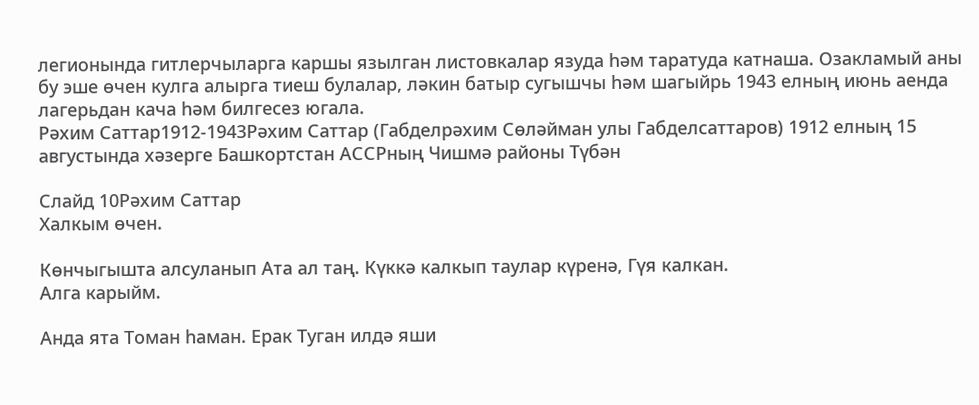легионында гитлерчыларга каршы язылган листовкалар язуда һәм таратуда катнаша. Озакламый аны бу эше өчен кулга алырга тиеш булалар, ләкин батыр сугышчы һәм шагыйрь 1943 елның июнь аенда лагерьдан кача һәм билгесез югала.
Рәхим Саттар1912-1943Рәхим Саттар (Габделрәхим Сөләйман улы Габделсаттаров) 1912 елның 15 августында хәзерге Башкортстан АССРның Чишмә районы Түбән

Слайд 10Рәхим Саттар
Халкым өчен.

Көнчыгышта алсуланып Ата ал таң. Күккә калкып таулар күренә, Гүя калкан.
Алга карыйм.

Анда ята Томан һаман. Ерак Туган илдә яши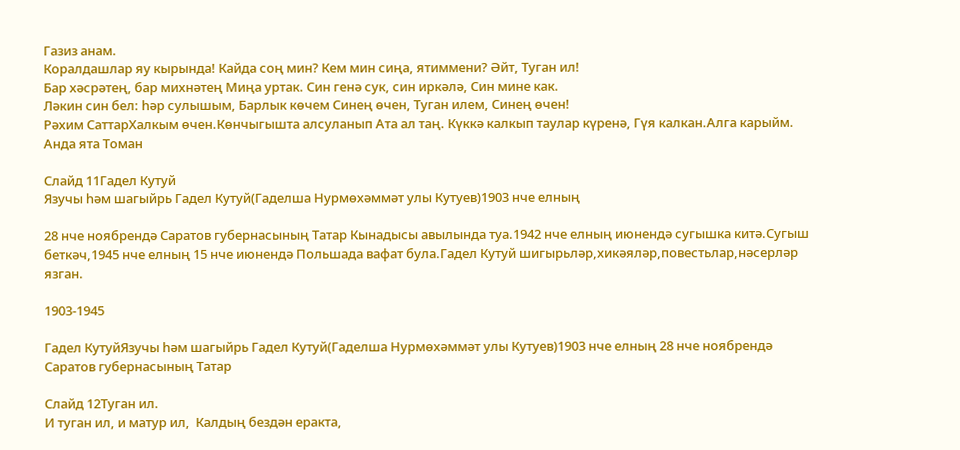Газиз анам.
Коралдашлар яу кырында! Кайда соң мин? Кем мин сиңа, ятиммени? Әйт, Туган ил!
Бар хәсрәтең, бар михнәтең Миңа уртак. Син генә сук, син иркәлә, Син мине как.
Ләкин син бел: һәр сулышым, Барлык көчем Синең өчен, Туган илем, Синең өчен!
Рәхим СаттарХалкым өчен.Көнчыгышта алсуланып Ата ал таң. Күккә калкып таулар күренә, Гүя калкан.Алга карыйм. Анда ята Томан

Слайд 11Гадел Кутуй
Язучы һәм шагыйрь Гадел Кутуй(Гаделша Нурмөхәммәт улы Кутуев)1903 нче елның

28 нче ноябрендә Саратов губернасының Татар Кынадысы авылында туа.1942 нче елның июнендә сугышка китә.Сугыш беткәч,1945 нче елның 15 нче июнендә Польшада вафат була.Гадел Кутуй шигырьләр,хикәяләр,повестьлар,нәсерләр язган.

1903-1945

Гадел КутуйЯзучы һәм шагыйрь Гадел Кутуй(Гаделша Нурмөхәммәт улы Кутуев)1903 нче елның 28 нче ноябрендә Саратов губернасының Татар

Слайд 12Туган ил.
И туган ил, и матур ил,  Калдың бездән еракта,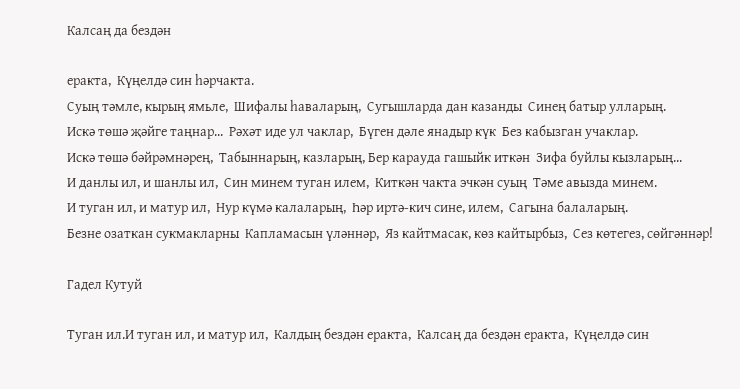Калсаң да бездән

еракта,  Күңелдә син һәрчакта.
Суың тәмле, кырың ямьле,  Шифалы һаваларың,  Сугышларда дан казанды  Синең батыр улларың.
Искә төшә җәйге таңнар...  Рәхәт иде ул чаклар,  Бүген дәле янадыр күк  Без кабызган учаклар.
Искә төшә бәйрәмнәрең,  Табыннарың, казларың, Бер карауда гашыйк иткән  Зифа буйлы кызларың...
И данлы ил, и шанлы ил,  Син минем туган илем,  Киткән чакта эчкән суың  Тәме авызда минем.
И туган ил, и матур ил,  Нур күмә калаларың,  Һәр иртә-кич сине, илем,  Сагына балаларың.
Безне озаткан сукмакларны  Капламасын үләннәр,  Яз кайтмасак, көз кайтырбыз,  Сез көтегез, сөйгәннәр!

Гадел Кутуй

Туган ил.И туган ил, и матур ил,  Калдың бездән еракта,  Калсаң да бездән еракта,  Күңелдә син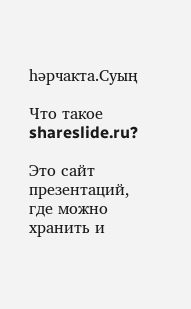һәрчакта.Суың

Что такое shareslide.ru?

Это сайт презентаций, где можно хранить и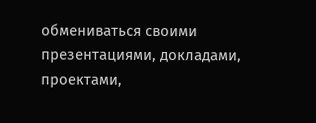обмениваться своими презентациями, докладами, проектами,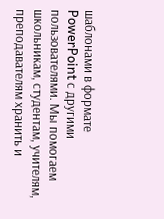шаблонами в формате PowerPoint с другими пользователями. Мы помогаем школьникам, студентам, учителям, преподавателям хранить и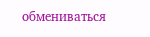обмениваться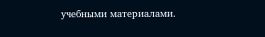учебными материалами.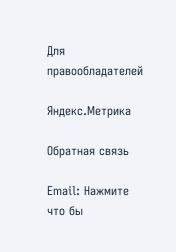Для правообладателей

Яндекс.Метрика

Обратная связь

Email: Нажмите что бы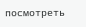посмотреть